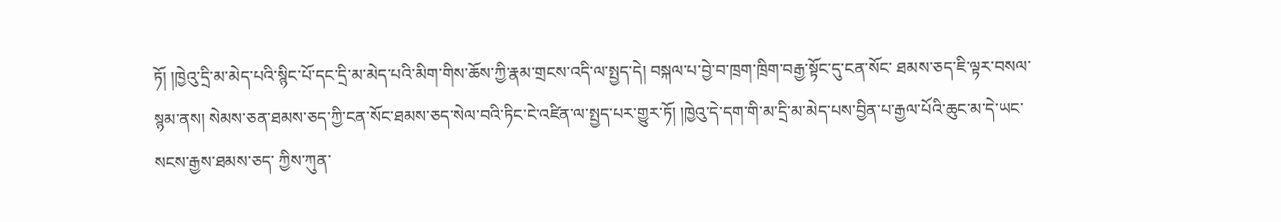ཏོ། །ཁྱེའུ་དྲི་མ་མེད་པའི་སྙིང་པོ་དང་དྲི་མ་མེད་པའི་མིག་གིས་ཆོས་ཀྱི་རྣམ་གྲངས་འདི་ལ་སྤྱད་དེ། བསྐལ་པ་བྱེ་བ་ཁྲག་ཁྲིག་བརྒྱ་སྟོང་དུ་ངན་སོང་ ཐམས་ཅད་ཇི་ལྟར་བསལ་སྙམ་ནས། སེམས་ཅན་ཐམས་ཅད་ཀྱི་ངན་སོང་ཐམས་ཅད་སེལ་བའི་ཏིང་ངེ་འཛིན་ལ་སྤྱད་པར་གྱུར་ཏོ། །ཁྱེའུ་དེ་དག་གི་མ་དྲི་མ་མེད་པས་བྱིན་པ་རྒྱལ་པོའི་ཆུང་མ་དེ་ཡང་སངས་རྒྱས་ཐམས་ཅད་ ཀྱིས་ཀུན་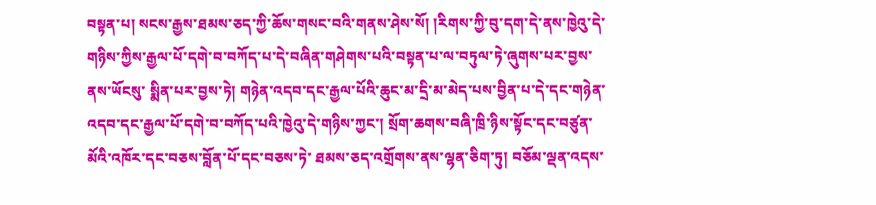བསྟན་པ། སངས་རྒྱས་ཐམས་ཅད་ཀྱི་ཆོས་གསང་བའི་གནས་ཤེས་སོ། །རིགས་ཀྱི་བུ་དག་དེ་ནས་ཁྱེའུ་དེ་གཉིས་ཀྱིས་རྒྱལ་པོ་དགེ་བ་བཀོད་པ་དེ་བཞིན་གཤེགས་པའི་བསྟན་པ་ལ་བཏུལ་ཏེ་ཞུགས་པར་བྱས་ནས་ཡོངསུ་ སྨིན་པར་བྱས་ཏེ། གཉེན་འདབ་དང་རྒྱལ་པོའི་ཆུང་མ་དྲི་མ་མེད་པས་བྱིན་པ་དེ་དང་གཉེན་འདབ་དང་རྒྱལ་པོ་དགེ་བ་བཀོད་པའི་ཁྱེའུ་དེ་གཉིས་ཀྱང་། སྲོག་ཆགས་བཞི་ཁྲི་ཉིས་སྟོང་དང་བཙུན་མོའི་འཁོར་དང་བཅས་བློན་པོ་དང་བཅས་ཏེ་ ཐམས་ཅད་འགྲོགས་ནས་ལྷན་ཅིག་ཏུ། བཅོམ་ལྡན་འདས་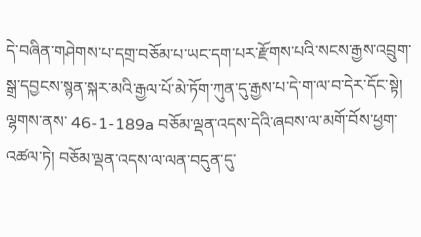དེ་བཞིན་གཤེགས་པ་དགྲ་བཅོམ་པ་ཡང་དག་པར་རྫོགས་པའི་སངས་རྒྱས་འབྲུག་སྒྲ་དབྱངས་སྙན་སྐར་མའི་རྒྱལ་པོ་མེ་ཏོག་ཀུན་དུ་རྒྱས་པ་དེ་ག་ལ་བ་དེར་དོང་སྟེ། ལྷགས་ནས་ 46-1-189a བཅོམ་ལྡན་འདས་དེའི་ཞབས་ལ་མགོ་བོས་ཕྱག་འཚལ་ཏེ། བཅོམ་ལྡན་འདས་ལ་ལན་བདུན་དུ་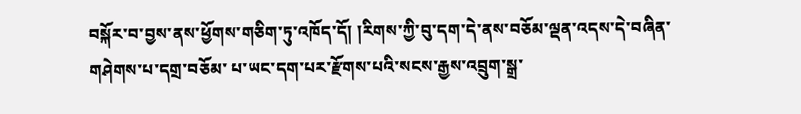བསྐོར་བ་བྱས་ནས་ཕྱོགས་གཅིག་ཏུ་འཁོད་དོ། །རིགས་ཀྱི་བུ་དག་དེ་ནས་བཅོམ་ལྡན་འདས་དེ་བཞིན་གཤེགས་པ་དགྲ་བཅོམ་ པ་ཡང་དག་པར་རྫོགས་པའི་སངས་རྒྱས་འབྲུག་སྒྲ་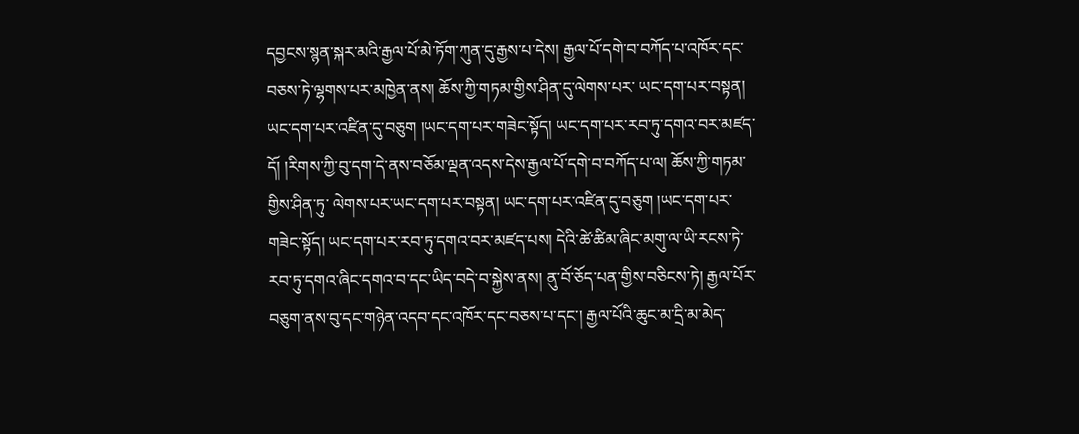དབྱངས་སྙན་སྐར་མའི་རྒྱལ་པོ་མེ་ཏོག་ཀུན་དུ་རྒྱས་པ་དེས། རྒྱལ་པོ་དགེ་བ་བཀོད་པ་འཁོར་དང་བཅས་ཏེ་ལྷགས་པར་མཁྱེན་ནས། ཆོས་ཀྱི་གཏམ་གྱིས་ཤིན་དུ་ལེགས་པར་ ཡང་དག་པར་བསྟན། ཡང་དག་པར་འཛིན་དུ་བཅུག །ཡང་དག་པར་གཟེང་སྟོད། ཡང་དག་པར་རབ་ཏུ་དགའ་བར་མཛད་དོ། །རིགས་ཀྱི་བུ་དག་དེ་ནས་བཅོམ་ལྡན་འདས་དེས་རྒྱལ་པོ་དགེ་བ་བཀོད་པ་ལ། ཆོས་ཀྱི་གཏམ་གྱིས་ཤིན་ཏུ་ ལེགས་པར་ཡང་དག་པར་བསྟན། ཡང་དག་པར་འཛིན་དུ་བཅུག །ཡང་དག་པར་གཟེང་སྟོད། ཡང་དག་པར་རབ་ཏུ་དགའ་བར་མཛད་པས། དེའི་ཚེ་ཚིམ་ཞིང་མགུ་ལ་ཡི་རངས་ཏེ་རབ་ཏུ་དགའ་ཞིང་དགའ་བ་དང་ཡིད་བདེ་བ་སྐྱེས་ནས། ནུ་བོ་ཅོད་པན་གྱིས་བཅིངས་ཏེ། རྒྱལ་པོར་བཅུག་ནས་བུ་དང་གཉེན་འདབ་དང་འཁོར་དང་བཅས་པ་དང་། རྒྱལ་པོའི་ཆུང་མ་དྲི་མ་མེད་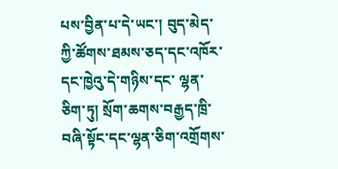པས་བྱིན་པ་དེ་ཡང་། བུད་མེད་ཀྱི་ཚོགས་ཐམས་ཅད་དང་འཁོར་དང་ཁྱེའུ་དེ་གཉིས་དང་ ལྷན་ཅིག་ཏུ། སྲོག་ཆགས་བརྒྱད་ཁྲི་བཞི་སྟོང་དང་ལྷན་ཅིག་འགྲོགས་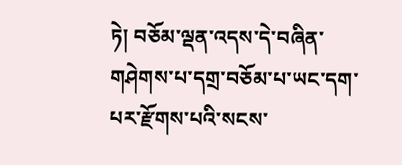ཏེ། བཅོམ་ལྡན་འདས་དེ་བཞིན་གཤེགས་པ་དགྲ་བཅོམ་པ་ཡང་དག་པར་རྫོགས་པའི་སངས་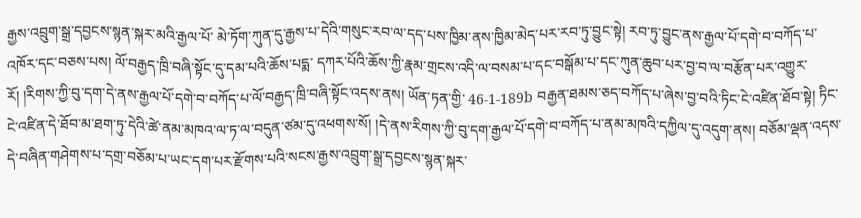རྒྱས་འབྲུག་སྒྲ་དབྱངས་སྙན་སྐར་མའི་རྒྱལ་པོ་ མེ་ཏོག་ཀུན་དུ་རྒྱས་པ་དེའི་གསུང་རབ་ལ་དད་པས་ཁྱིམ་ནས་ཁྱིམ་མེད་པར་རབ་ཏུ་བྱུང་སྟེ། རབ་ཏུ་བྱུང་ནས་རྒྱལ་པོ་དགེ་བ་བཀོད་པ་འཁོར་དང་བཅས་པས། ལོ་བརྒྱད་ཁྲི་བཞི་སྟོང་དུ་དམ་པའི་ཆོས་པདྨ་ དཀར་པོའི་ཆོས་ཀྱི་རྣམ་གྲངས་འདི་ལ་བསམ་པ་དང་བསྒོམ་པ་དང་ཀུན་ཆུབ་པར་བྱ་བ་ལ་བརྩོན་པར་འགྱུར་རོ། །རིགས་ཀྱི་བུ་དག་དེ་ནས་རྒྱལ་པོ་དགེ་བ་བཀོད་པ་ལོ་བརྒྱད་ཁྲི་བཞི་སྟོང་འདས་ནས། ཡོན་ཏན་གྱི་ 46-1-189b བརྒྱན་ཐམས་ཅད་བཀོད་པ་ཞེས་བྱ་བའི་ཏིང་ངེ་འཛིན་ཐོབ་སྟེ། ཏིང་ངེ་འཛིན་དེ་ཐོབ་མ་ཐག་ཏུ་དེའི་ཚེ་ནམ་མཁའ་ལ་ཏ་ལ་བདུན་ཙམ་དུ་འཕགས་སོ། །དེ་ནས་རིགས་ཀྱི་བུ་དག་རྒྱལ་པོ་དགེ་བ་བཀོད་པ་ནམ་མཁའི་དཀྱིལ་དུ་འདུག་ནས། བཅོམ་ལྡན་འདས་དེ་བཞིན་གཤེགས་པ་དགྲ་བཅོམ་པ་ཡང་དག་པར་རྫོགས་པའི་སངས་རྒྱས་འབྲུག་སྒྲ་དབྱངས་སྙན་སྐར་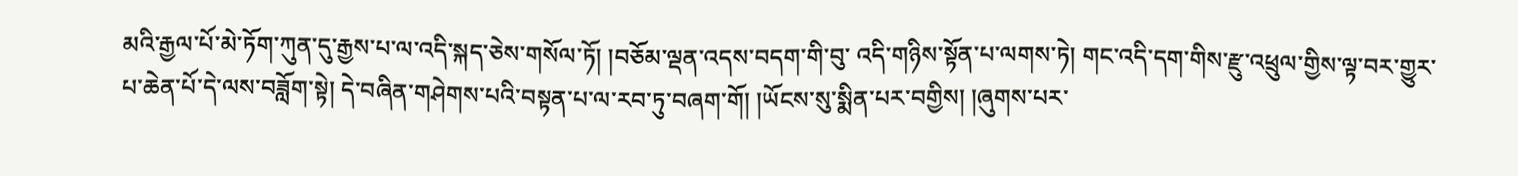མའི་རྒྱལ་པོ་མེ་ཏོག་ཀུན་དུ་རྒྱས་པ་ལ་འདི་སྐད་ཅེས་གསོལ་ཏོ། །བཅོམ་ལྡན་འདས་བདག་གི་བུ་ འདི་གཉིས་སྟོན་པ་ལགས་ཏེ། གང་འདི་དག་གིས་རྫུ་འཕྲུལ་གྱིས་ལྟ་བར་གྱུར་པ་ཆེན་པོ་དེ་ལས་བཟློག་སྟེ། དེ་བཞིན་གཤེགས་པའི་བསྟན་པ་ལ་རབ་ཏུ་བཞག་གོ། །ཡོངས་སུ་སྨིན་པར་བགྱིས། །ཞུགས་པར་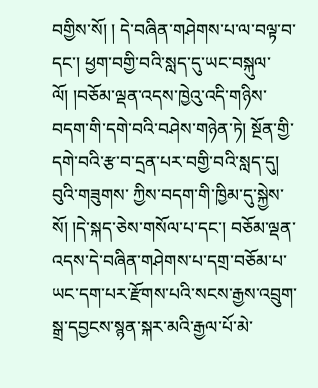བགྱིས་སོ། ། དེ་བཞིན་གཤེགས་པ་ལ་བལྟ་བ་དང་། ཕྱག་བགྱི་བའི་སླད་དུ་ཡང་བསྐུལ་ལོ། །བཅོམ་ལྡན་འདས་ཁྱེའུ་འདི་གཉིས་བདག་གི་དགེ་བའི་བཤེས་གཉེན་ཏེ། སྔོན་གྱི་དགེ་བའི་རྩ་བ་དྲན་པར་བགྱི་བའི་སླད་དུ། བུའི་གཟུགས་ ཀྱིས་བདག་གི་ཁྱིམ་དུ་སྐྱེས་སོ། །དེ་སྐད་ཅེས་གསོལ་པ་དང་། བཅོམ་ལྡན་འདས་དེ་བཞིན་གཤེགས་པ་དགྲ་བཅོམ་པ་ཡང་དག་པར་རྫོགས་པའི་སངས་རྒྱས་འབྲུག་སྒྲ་དབྱངས་སྙན་སྐར་མའི་རྒྱལ་པོ་མེ་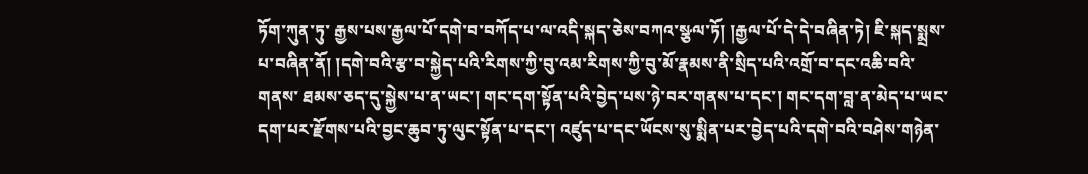ཏོག་ཀུན་ཏུ་ རྒྱས་པས་རྒྱལ་པོ་དགེ་བ་བཀོད་པ་ལ་འདི་སྐད་ཅེས་བཀའ་སྩལ་ཏོ། །རྒྱལ་པོ་དེ་དེ་བཞིན་ཏེ། ཇི་སྐད་སྨྲས་པ་བཞིན་ནོ། །དགེ་བའི་རྩ་བ་སྐྱེད་པའི་རིགས་ཀྱི་བུ་འམ་རིགས་ཀྱི་བུ་མོ་རྣམས་ནི་སྲིད་པའི་འགྲོ་བ་དང་འཆི་བའི་གནས་ ཐམས་ཅད་དུ་སྐྱེས་པ་ན་ཡང་། གང་དག་སྟོན་པའི་བྱེད་པས་ཉེ་བར་གནས་པ་དང་། གང་དག་བླ་ན་མེད་པ་ཡང་དག་པར་རྫོགས་པའི་བྱང་ཆུབ་ཏུ་ལུང་སྟོན་པ་དང་། འཛུད་པ་དང་ཡོངས་སུ་སྨིན་པར་བྱེད་པའི་དགེ་བའི་བཤེས་གཉེན་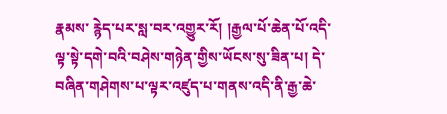རྣམས་ རྙེད་པར་སླ་བར་འགྱུར་རོ། །རྒྱལ་པོ་ཆེན་པོ་འདི་ལྟ་སྟེ་དགེ་བའི་བཤེས་གཉེན་གྱིས་ཡོངས་སུ་ཟིན་པ། དེ་བཞིན་གཤེགས་པ་ལྟར་འཛུད་པ་གནས་འདི་ནི་རྒྱ་ཆེ་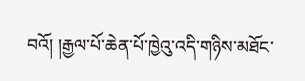བའོ། །རྒྱལ་པོ་ཆེན་པོ་ཁྱེའུ་འདི་གཉིས་མཐོང་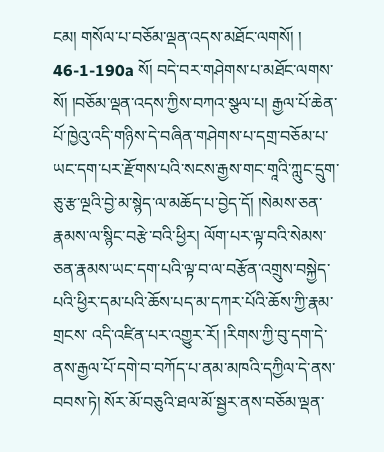ངམ། གསོལ་པ་བཅོམ་ལྡན་འདས་མཐོང་ལགསོ། ། 46-1-190a སོ། བདེ་བར་གཤེགས་པ་མཐོང་ལགས་སོ། །བཅོམ་ལྡན་འདས་ཀྱིས་བཀའ་སྩལ་པ། རྒྱལ་པོ་ཆེན་པོ་ཁྱེའུ་འདི་གཉིས་དེ་བཞིན་གཤེགས་པ་དགྲ་བཅོམ་པ་ཡང་དག་པར་རྫོགས་པའི་སངས་རྒྱས་གང་གཱའི་ཀླུང་དྲུག་ ཅུ་རྩ་ལྔའི་བྱེ་མ་སྙེད་ལ་མཆོད་པ་བྱེད་དོ། །སེམས་ཅན་རྣམས་ལ་སྙིང་བརྩེ་བའི་ཕྱིར། ལོག་པར་ལྟ་བའི་སེམས་ཅན་རྣམས་ཡང་དག་པའི་ལྟ་བ་ལ་བརྩོན་འགྲུས་བསྐྱེད་པའི་ཕྱིར་དམ་པའི་ཆོས་པད་མ་དཀར་པོའི་ཆོས་ཀྱི་རྣམ་གྲངས་ འདི་འཛིན་པར་འགྱུར་རོ། །རིགས་ཀྱི་བུ་དག་དེ་ནས་རྒྱལ་པོ་དགེ་བ་བཀོད་པ་ནམ་མཁའི་དཀྱིལ་དེ་ནས་བབས་ཏེ། སོར་མོ་བཅུའི་ཐལ་མོ་སྦྱར་ནས་བཅོམ་ལྡན་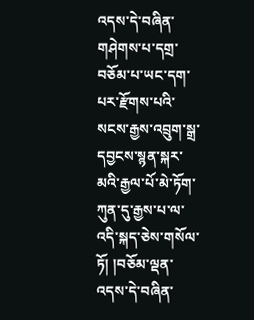འདས་དེ་བཞིན་གཤེགས་པ་དགྲ་བཅོམ་པ་ཡང་དག་པར་རྫོགས་པའི་ སངས་རྒྱས་འབྲུག་སྒྲ་དབྱངས་སྙན་སྐར་མའི་རྒྱལ་པོ་མེ་ཏོག་ཀུན་དུ་རྒྱས་པ་ལ་འདི་སྐད་ཅེས་གསོལ་ཏོ། །བཅོམ་ལྡན་འདས་དེ་བཞིན་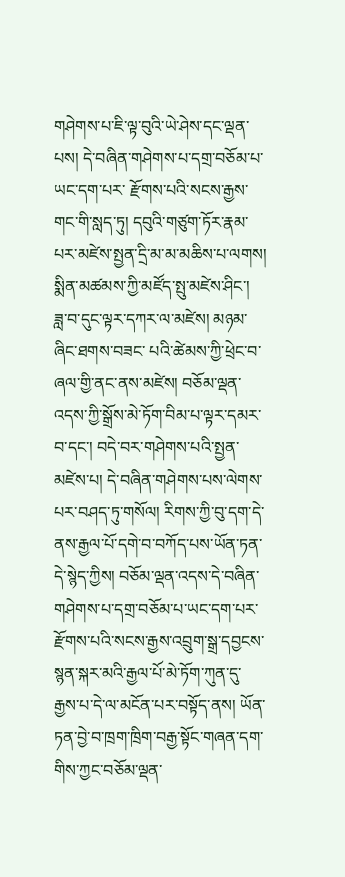གཤེགས་པ་ཇི་ལྟ་བུའི་ཡེ་ཤེས་དང་ལྡན་པས། དེ་བཞིན་གཤེགས་པ་དགྲ་བཅོམ་པ་ཡང་དག་པར་ རྫོགས་པའི་སངས་རྒྱས་གང་གི་སླད་ཏུ། དབུའི་གཙུག་ཏོར་རྣམ་པར་མཛེས་སྤྱན་དྲི་མ་མ་མཆིས་པ་ལགས། སྨིན་མཚམས་ཀྱི་མཛོད་སྤུ་མཛེས་ཤིང་། ཟླ་བ་དུང་ལྟར་དཀར་ལ་མཛེས། མཉམ་ཞིང་ཐགས་བཟང་ པའི་ཚེམས་ཀྱི་ཕྲེང་བ་ཞལ་གྱི་ནང་ནས་མཛེས། བཅོམ་ལྡན་འདས་ཀྱི་སྒྲོས་མེ་ཏོག་བིམ་པ་ལྟར་དམར་བ་དང་། བདེ་བར་གཤེགས་པའི་སྤྱན་མཛེས་པ། དེ་བཞིན་གཤེགས་པས་ལེགས་པར་བཤད་ཏུ་གསོལ། རིགས་ཀྱི་བུ་དག་དེ་ནས་རྒྱལ་པོ་དགེ་བ་བཀོད་པས་ཡོན་ཏན་དེ་སྙེད་ཀྱིས། བཅོམ་ལྡན་འདས་དེ་བཞིན་གཤེགས་པ་དགྲ་བཅོམ་པ་ཡང་དག་པར་རྫོགས་པའི་སངས་རྒྱས་འབྲུག་སྒྲ་དབྱངས་སྙན་སྐར་མའི་རྒྱལ་པོ་མེ་ཏོག་ཀུན་དུ་ རྒྱས་པ་དེ་ལ་མངོན་པར་བསྟོད་ནས། ཡོན་ཏན་བྱེ་བ་ཁྲག་ཁྲིག་བརྒྱ་སྟོང་གཞན་དག་གིས་ཀྱང་བཅོམ་ལྡན་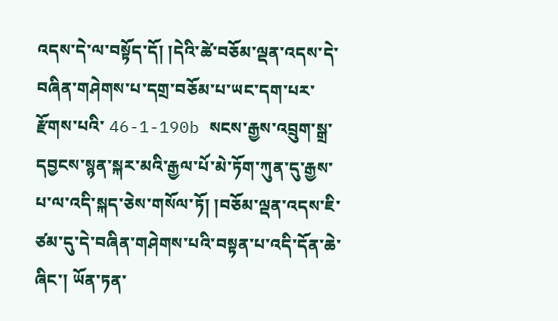འདས་དེ་ལ་བསྟོད་དོ། །དེའི་ཚེ་བཅོམ་ལྡན་འདས་དེ་བཞིན་གཤེགས་པ་དགྲ་བཅོམ་པ་ཡང་དག་པར་རྫོགས་པའི་ 46-1-190b སངས་རྒྱས་འབྲུག་སྒྲ་དབྱངས་སྙན་སྐར་མའི་རྒྱལ་པོ་མེ་ཏོག་ཀུན་དུ་རྒྱས་པ་ལ་འདི་སྐད་ཅེས་གསོལ་ཏོ། །བཅོམ་ལྡན་འདས་ཇི་ཙམ་དུ་དེ་བཞིན་གཤེགས་པའི་བསྟན་པ་འདི་དོན་ཆེ་ཞིང་། ཡོན་ཏན་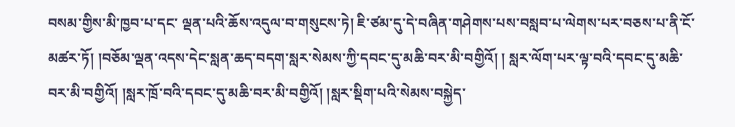བསམ་གྱིས་མི་ཁྱབ་པ་དང་ ལྡན་པའི་ཆོས་འདུལ་བ་གསུངས་ཏེ། ཇི་ཙམ་དུ་དེ་བཞིན་གཤེགས་པས་བསླབ་པ་ལེགས་པར་བཅས་པ་ནི་ངོ་མཚར་ཏོ། །བཅོམ་ལྡན་འདས་དེང་སླན་ཆད་བདག་སླར་སེམས་ཀྱི་དབང་དུ་མཆི་བར་མི་བགྱིའོ། ། སླར་ལོག་པར་ལྟ་བའི་དབང་དུ་མཆི་བར་མི་བགྱིའོ། །སླར་ཁྲོ་བའི་དབང་དུ་མཆི་བར་མི་བགྱིའོ། །སླར་སྡིག་པའི་སེམས་བསྐྱེད་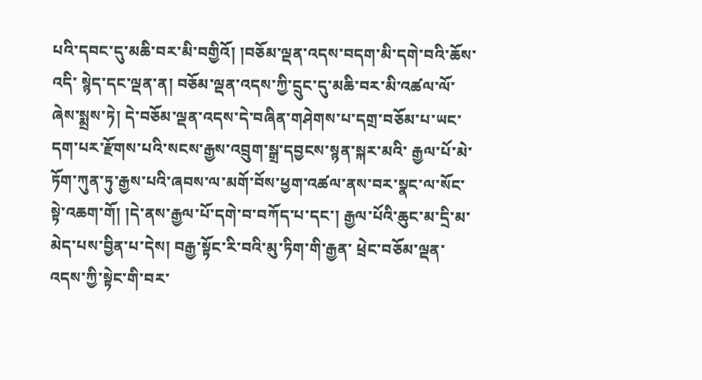པའི་དབང་དུ་མཆི་བར་མི་བགྱིའོ། །བཅོམ་ལྡན་འདས་བདག་མི་དགེ་བའི་ཆོས་འདི་ སྙེད་དང་ལྡན་ན། བཅོམ་ལྡན་འདས་ཀྱི་དྲུང་དུ་མཆི་བར་མི་འཚལ་ལོ་ཞེས་སྨྲས་ཏེ། དེ་བཅོམ་ལྡན་འདས་དེ་བཞིན་གཤེགས་པ་དགྲ་བཅོམ་པ་ཡང་དག་པར་རྫོགས་པའི་སངས་རྒྱས་འབྲུག་སྒྲ་དབྱངས་སྙན་སྐར་མའི་ རྒྱལ་པོ་མེ་ཏོག་ཀུན་ཏུ་རྒྱས་པའི་ཞབས་ལ་མགོ་བོས་ཕྱག་འཚལ་ནས་བར་སྣང་ལ་སོང་སྟེ་འཆག་གོ། །དེ་ནས་རྒྱལ་པོ་དགེ་བ་བཀོད་པ་དང་། རྒྱལ་པོའི་ཆུང་མ་དྲི་མ་མེད་པས་བྱིན་པ་དེས། བརྒྱ་སྟོང་རི་བའི་མུ་ཏིག་གི་རྒྱན་ ཕྲེང་བཅོམ་ལྡན་འདས་ཀྱི་སྟེང་གི་བར་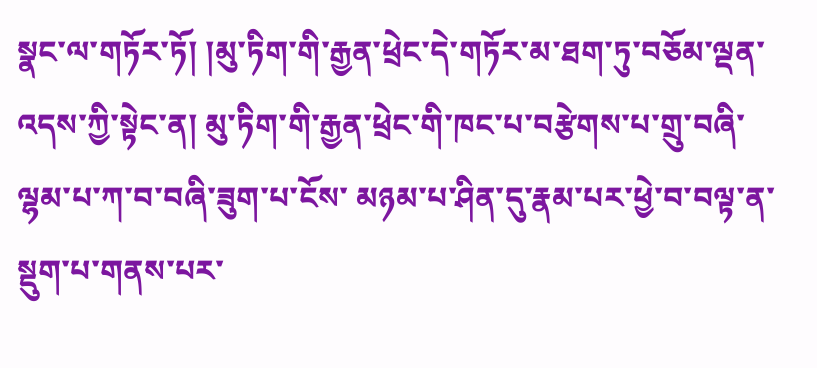སྣང་ལ་གཏོར་ཏོ། །མུ་ཏིག་གི་རྒྱན་ཕྲེང་དེ་གཏོར་མ་ཐག་ཏུ་བཅོམ་ལྡན་འདས་ཀྱི་སྟེང་ན། མུ་ཏིག་གི་རྒྱན་ཕྲེང་གི་ཁང་པ་བརྩེགས་པ་གྲུ་བཞི་ལྷམ་པ་ཀ་བ་བཞི་ཟུག་པ་ངོས་ མཉམ་པ་ཤིན་དུ་རྣམ་པར་ཕྱེ་བ་བལྟ་ན་སྡུག་པ་གནས་པར་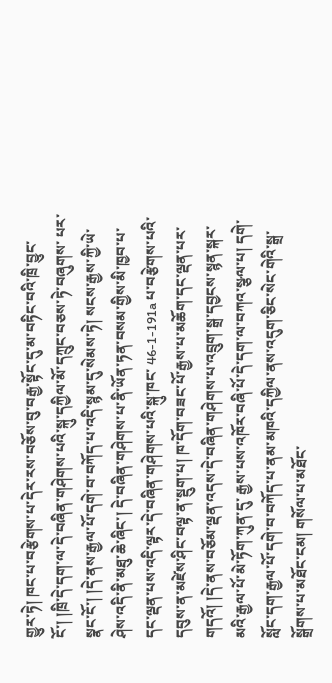གྱུར་ཏེ། ཁང་པ་བརྩེགས་པ་དེར་རས་བཅོས་བུ་བརྒྱ་སྟོང་དུ་མ་བཏིང་བའི་ཁྲི་བྱུང་ངོ་། །ཁྲི་དེ་དག་ལ་དེ་བཞིན་གཤེགས་པའི་སྐུ་དཀྱིལ་མོ་དཀྲུང་བཅས་ཏེ་བཞུགས་ པར་སྣང་ངོ་། །དེ་ནས་རྒྱལ་པོ་དགེ་བ་བཀོད་པ་འདི་སྙམ་དུ་སེམས་ཏེ། སངས་རྒྱས་ཀྱི་ཡེ་ཤེས་འདི་ནི་མཐུ་ཆེ་ཞིང་། དེ་བཞིན་གཤེགས་པ་ནི་ཡོན་ཏན་བསམ་གྱིས་མི་ཁྱབ་པ་དང་ལྡན་པས་འདི་ལྟར་དེ་བཞིན་གཤེགས་པའི་སྐུ་ཁང་ 46-1-191a པ་བརྩེགས་པའི་དབུས་ན་མཛེས་ཤིང་བལྟ་ན་སྡུག་པ། ཁ་དོག་བཟང་པོ་རྒྱས་པ་མཆོག་དང་ལྡན་པར་གདའོ། །དེ་ནས་བཅོམ་ལྡན་འདས་དེ་བཞིན་གཤེགས་པ་འབྲུག་སྒྲ་དབྱངས་སྙན་སྐར་མའི་རྒྱལ་པོ་མེ་ཏོག་ཀུན་དུ་ རྒྱས་པས་འཁོར་བཞི་པོ་དེ་དག་ལ་བཀའ་སྩལ་པ། དགེ་སློང་དག་རྒྱལ་པོ་དགེ་བ་བཀོད་པ་ནམ་མཁའི་དཀྱིལ་ནས་འདུག་ཅིང་སེང་གེའི་སྒྲ་སྒྲོགས་པ་མཐོང་ངམ། གསོལ་པ་མཐོང་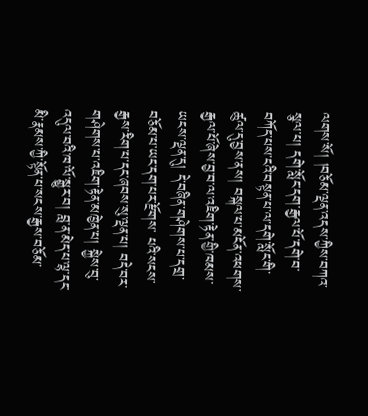ལགས་སོ། །བཅོམ་ལྡན་འདས་ཀྱིས་བཀའ་སྩལ་པ། དགེ་སློང་དག་རྒྱལ་པོ་དགེ་བ་བཀོད་པས་ངའི་བསྟན་པ་ལ་དགེ་སློང་གི་ཚུལ་དུ་བྱས་ནས། བསྐལ་པ་མངོན་འཕགས་རྒྱལ་པོ་ཞེས་བྱ་བ་ལ་འཇིག་རྟེན་གྱི་ཁམས་ཡངས་ལྡན་དུ། དེ་བཞིན་གཤེགས་པ་དགྲ་བཅོམ་པ་ཡང་དག་པར་རྫོགས་ པའི་སངས་རྒྱས་རིག་པ་དང་ཞབས་སུ་ལྡན་པ། བདེ་བར་གཤེགས་པ་འཇིག་རྟེན་མཁྱེན་པ། སྐྱེས་བུ་འདུལ་བའི་ཁ་ལོ་སྒྱུར་བ། བླ་ན་མེད་པ་ལྷ་དང་མི་རྣམས་ཀྱི་སྟོན་པ་སངས་རྒྱས་བཅོམ་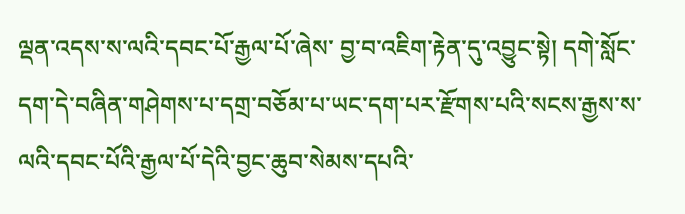ལྡན་འདས་ས་ལའི་དབང་པོ་རྒྱལ་པོ་ཞེས་ བྱ་བ་འཇིག་རྟེན་དུ་འབྱུང་སྟེ། དགེ་སློང་དག་དེ་བཞིན་གཤེགས་པ་དགྲ་བཅོམ་པ་ཡང་དག་པར་རྫོགས་པའི་སངས་རྒྱས་ས་ལའི་དབང་པོའི་རྒྱལ་པོ་དེའི་བྱང་ཆུབ་སེམས་དཔའི་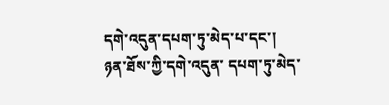དགེ་འདུན་དཔག་ཏུ་མེད་པ་དང་། ཉན་ཐོས་ཀྱི་དགེ་འདུན་ དཔག་ཏུ་མེད་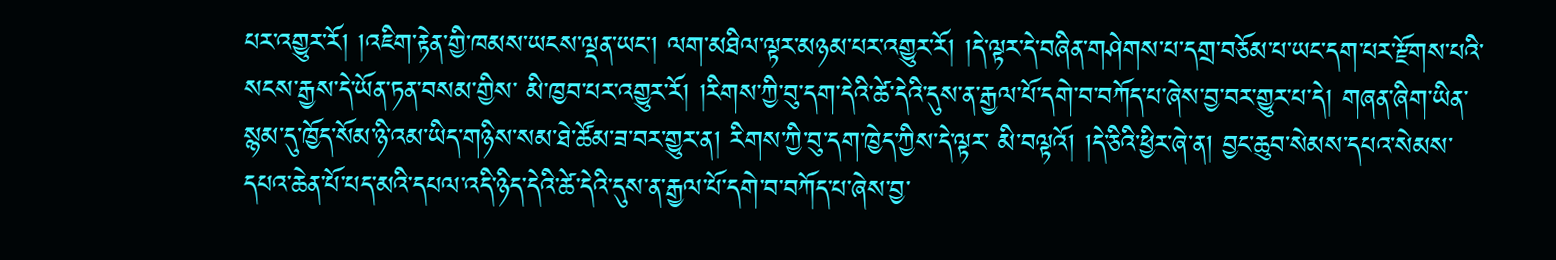པར་འགྱུར་རོ། །འཇིག་རྟེན་གྱི་ཁམས་ཡངས་ལྡན་ཡང་། ལག་མཐིལ་ལྟར་མཉམ་པར་འགྱུར་རོ། །དེ་ལྟར་དེ་བཞིན་གཤེགས་པ་དགྲ་བཅོམ་པ་ཡང་དག་པར་རྫོགས་པའི་སངས་རྒྱས་དེ་ཡོན་ཏན་བསམ་གྱིས་ མི་ཁྱབ་པར་འགྱུར་རོ། །རིགས་ཀྱི་བུ་དག་དེའི་ཚེ་དེའི་དུས་ན་རྒྱལ་པོ་དགེ་བ་བཀོད་པ་ཞེས་བྱ་བར་གྱུར་པ་དེ། གཞན་ཞིག་ཡིན་སྙམ་དུ་ཁྱོད་སོམ་ཉི་འམ་ཡིད་གཉིས་སམ་ཐེ་ཚོམ་ཟ་བར་གྱུར་ན། རིགས་ཀྱི་བུ་དག་ཁྱེད་ཀྱིས་དེ་ལྟར་ མི་བལྟའོ། །དེ་ཅིའི་ཕྱིར་ཞེ་ན། བྱང་ཆུབ་སེམས་དཔའ་སེམས་དཔའ་ཆེན་པོ་པད་མའི་དཔལ་འདི་ཉིད་དེའི་ཚེ་དེའི་དུས་ན་རྒྱལ་པོ་དགེ་བ་བཀོད་པ་ཞེས་བྱ་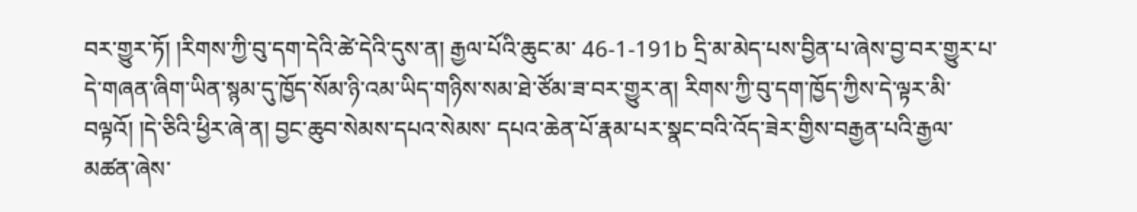བར་གྱུར་ཏོ། །རིགས་ཀྱི་བུ་དག་དེའི་ཚེ་དེའི་དུས་ན། རྒྱལ་པོའི་ཆུང་མ་ 46-1-191b དྲི་མ་མེད་པས་བྱིན་པ་ཞེས་བྱ་བར་གྱུར་པ་དེ་གཞན་ཞིག་ཡིན་སྙམ་དུ་ཁྱོད་སོམ་ཉི་འམ་ཡིད་གཉིས་སམ་ཐེ་ཙོམ་ཟ་བར་གྱུར་ན། རིགས་ཀྱི་བུ་དག་ཁྱོད་ཀྱིས་དེ་ལྟར་མི་བལྟའོ། །དེ་ཅིའི་ཕྱིར་ཞེ་ན། བྱང་ཆུབ་སེམས་དཔའ་སེམས་ དཔའ་ཆེན་པོ་རྣམ་པར་སྣང་བའི་འོད་ཟེར་གྱིས་བརྒྱན་པའི་རྒྱལ་མཚན་ཞེས་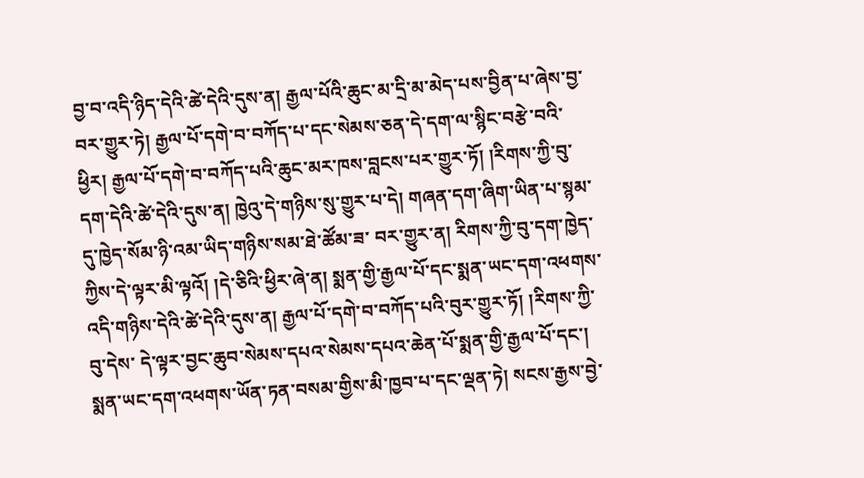བྱ་བ་འདི་ཉིད་དེའི་ཚེ་དེའི་དུས་ན། རྒྱལ་པོའི་ཆུང་མ་དྲི་མ་མེད་པས་བྱིན་པ་ཞེས་བྱ་བར་གྱུར་ཏེ། རྒྱལ་པོ་དགེ་བ་བཀོད་པ་དང་སེམས་ཅན་དེ་དག་ལ་སྙིང་བརྩེ་བའི་ ཕྱིར། རྒྱལ་པོ་དགེ་བ་བཀོད་པའི་ཆུང་མར་ཁས་བླངས་པར་གྱུར་ཏོ། །རིགས་ཀྱི་བུ་དག་དེའི་ཚེ་དེའི་དུས་ན། ཁྱེའུ་དེ་གཉིས་སུ་གྱུར་པ་དེ། གཞན་དག་ཞིག་ཡིན་པ་སྙམ་དུ་ཁྱེད་སོམ་ཉི་འམ་ཡིད་གཉིས་སམ་ཐེ་ཚོམ་ཟ་ བར་གྱུར་ན། རིགས་ཀྱི་བུ་དག་ཁྱེད་ཀྱིས་དེ་ལྟར་མི་ལྟའོ། །དེ་ཅིའི་ཕྱིར་ཞེ་ན། སྨན་གྱི་རྒྱལ་པོ་དང་སྨན་ཡང་དག་འཕགས་འདི་གཉིས་དེའི་ཚེ་དེའི་དུས་ན། རྒྱལ་པོ་དགེ་བ་བཀོད་པའི་བུར་གྱུར་ཏོ། །རིགས་ཀྱི་བུ་དེས་ དེ་ལྟར་བྱང་ཆུབ་སེམས་དཔའ་སེམས་དཔའ་ཆེན་པོ་སྨན་གྱི་རྒྱལ་པོ་དང་། སྨན་ཡང་དག་འཕགས་ཡོན་ཏན་བསམ་གྱིས་མི་ཁྱབ་པ་དང་ལྡན་ཏེ། སངས་རྒྱས་བྱེ་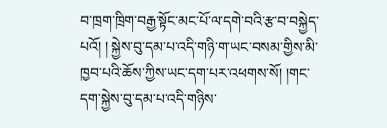བ་ཁྲག་ཁྲིག་བརྒྱ་སྟོང་མང་པོ་ལ་དགེ་བའི་རྩ་བ་བསྐྱེད་པའོ། ། སྐྱེས་བུ་དམ་པ་འདི་གཉི་ག་ཡང་བསམ་གྱིས་མི་ཁྱབ་པའི་ཆོས་ཀྱིས་ཡང་དག་པར་འཕགས་སོ། །གང་དག་སྐྱེས་བུ་དམ་པ་འདི་གཉིས་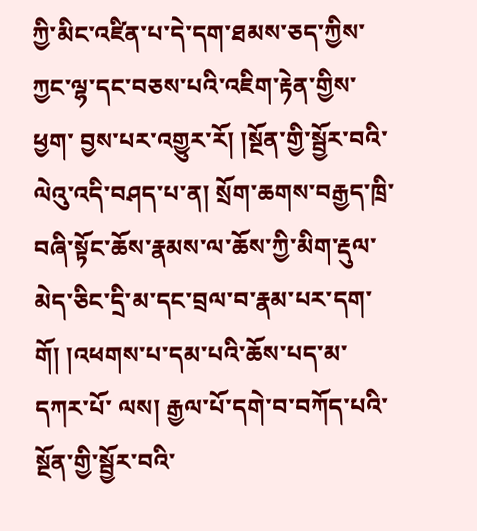ཀྱི་མིང་འཛིན་པ་དེ་དག་ཐམས་ཅད་ཀྱིས་ཀྱང་ལྷ་དང་བཅས་པའི་འཇིག་རྟེན་གྱིས་ཕྱག་ བྱས་པར་འགྱུར་རོ། །སྔོན་གྱི་སྦྱོར་བའི་ལེའུ་འདི་བཤད་པ་ན། སྲོག་ཆགས་བརྒྱད་ཁྲི་བཞི་སྟོང་ཆོས་རྣམས་ལ་ཆོས་ཀྱི་མིག་རྡུལ་མེད་ཅིང་དྲི་མ་དང་བྲལ་བ་རྣམ་པར་དག་གོ། །འཕགས་པ་དམ་པའི་ཆོས་པད་མ་དཀར་པོ་ ལས། རྒྱལ་པོ་དགེ་བ་བཀོད་པའི་སྔོན་གྱི་སྦྱོར་བའི་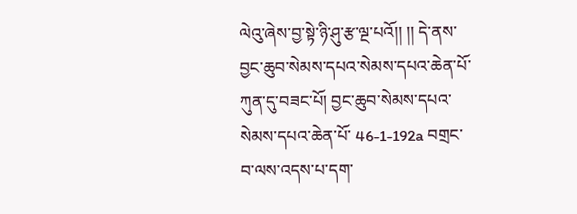ལེའུ་ཞེས་བྱ་སྟེ་ཉི་ཤུ་རྩ་ལྔ་པའོ།། །། དེ་ནས་བྱང་ཆུབ་སེམས་དཔའ་སེམས་དཔའ་ཆེན་པོ་ཀུན་དུ་བཟང་པོ། བྱང་ཆུབ་སེམས་དཔའ་སེམས་དཔའ་ཆེན་པོ་ 46-1-192a བགྲང་བ་ལས་འདས་པ་དག་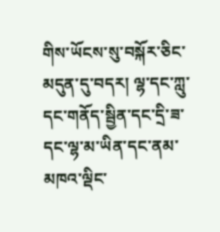གིས་ཡོངས་སུ་བསྐོར་ཅིང་མདུན་དུ་བདར། ལྷ་དང་ཀླུ་དང་གནོད་སྦྱིན་དང་དྲི་ཟ་དང་ལྷ་མ་ཡིན་དང་ནམ་མཁའ་ལྡིང་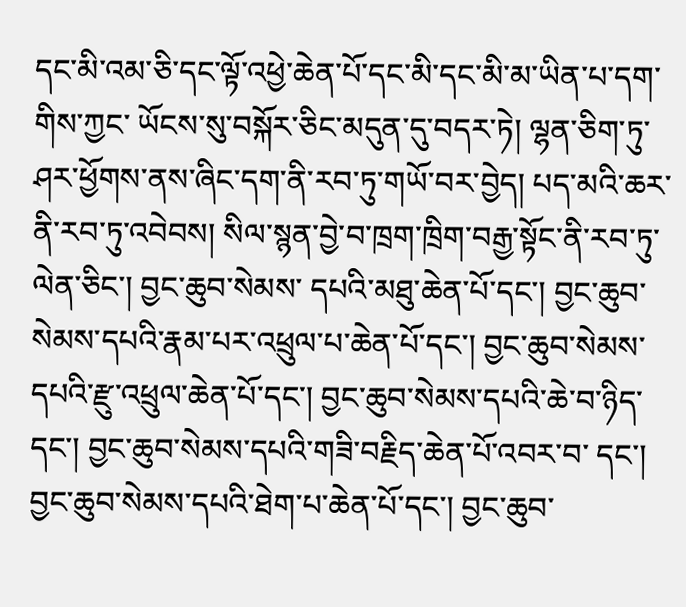དང་མི་འམ་ཅི་དང་ལྟོ་འཕྱེ་ཆེན་པོ་དང་མི་དང་མི་མ་ཡིན་པ་དག་གིས་ཀྱང་ ཡོངས་སུ་བསྐོར་ཅིང་མདུན་དུ་བདར་ཏེ། ལྷན་ཅིག་ཏུ་ཤར་ཕྱོགས་ནས་ཞིང་དག་ནི་རབ་ཏུ་གཡོ་བར་བྱེད། པད་མའི་ཆར་ནི་རབ་ཏུ་འབེབས། སིལ་སྙན་བྱེ་བ་ཁྲག་ཁྲིག་བརྒྱ་སྟོང་ནི་རབ་ཏུ་ལེན་ཅིང་། བྱང་ཆུབ་སེམས་ དཔའི་མཐུ་ཆེན་པོ་དང་། བྱང་ཆུབ་སེམས་དཔའི་རྣམ་པར་འཕྲུལ་པ་ཆེན་པོ་དང་། བྱང་ཆུབ་སེམས་དཔའི་རྫུ་འཕྲུལ་ཆེན་པོ་དང་། བྱང་ཆུབ་སེམས་དཔའི་ཆེ་བ་ཉིད་དང་། བྱང་ཆུབ་སེམས་དཔའི་གཟི་བརྗིད་ཆེན་པོ་འབར་བ་ དང་། བྱང་ཆུབ་སེམས་དཔའི་ཐེག་པ་ཆེན་པོ་དང་། བྱང་ཆུབ་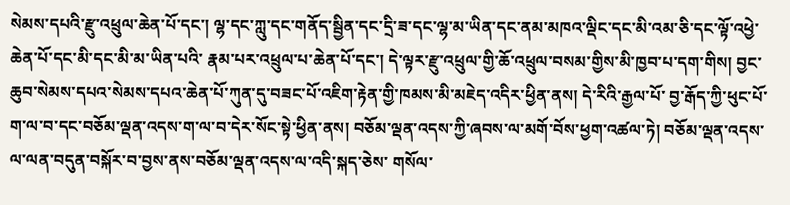སེམས་དཔའི་རྫུ་འཕྲུལ་ཆེན་པོ་དང་། ལྷ་དང་ཀླུ་དང་གནོད་སྦྱིན་དང་དྲི་ཟ་དང་ལྷ་མ་ཡིན་དང་ནམ་མཁའ་ལྡིང་དང་མི་འམ་ཅི་དང་ལྟོ་འཕྱེ་ཆེན་པོ་དང་མི་དང་མི་མ་ཡིན་པའི་ རྣམ་པར་འཕྲུལ་པ་ཆེན་པོ་དང་། དེ་ལྟར་རྫུ་འཕྲུལ་གྱི་ཆོ་འཕྲུལ་བསམ་གྱིས་མི་ཁྱབ་པ་དག་གིས། བྱང་ཆུབ་སེམས་དཔའ་སེམས་དཔའ་ཆེན་པོ་ཀུན་དུ་བཟང་པོ་འཇིག་རྟེན་གྱི་ཁམས་མི་མཇེད་འདིར་ཕྱིན་ནས། དེ་རིའི་རྒྱལ་པོ་ བྱ་རྒོད་ཀྱི་ཕུང་པོ་ག་ལ་བ་དང་བཅོམ་ལྡན་འདས་ག་ལ་བ་དེར་སོང་སྟེ་ཕྱིན་ནས། བཅོམ་ལྡན་འདས་ཀྱི་ཞབས་ལ་མགོ་བོས་ཕྱག་འཚལ་ཏེ། བཅོམ་ལྡན་འདས་ལ་ལན་བདུན་བསྐོར་བ་བྱས་ནས་བཅོམ་ལྡན་འདས་ལ་འདི་སྐད་ཅེས་ གསོལ་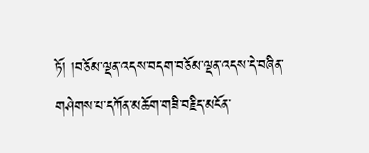ཏོ། །བཅོམ་ལྡན་འདས་བདག་བཅོམ་ལྡན་འདས་དེ་བཞིན་གཤེགས་པ་དཀོན་མཆོག་གཟི་བརྗིད་མངོན་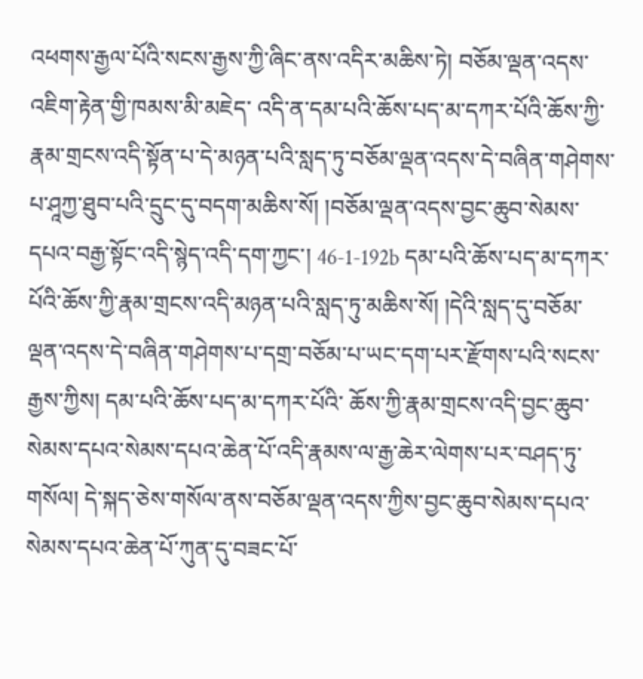འཕགས་རྒྱལ་པོའི་སངས་རྒྱས་ཀྱི་ཞིང་ནས་འདིར་མཆིས་ཏེ། བཅོམ་ལྡན་འདས་འཇིག་རྟེན་གྱི་ཁམས་མི་མཇེད་ འདི་ན་དམ་པའི་ཆོས་པད་མ་དཀར་པོའི་ཆོས་ཀྱི་རྣམ་གྲངས་འདི་སྟོན་པ་དེ་མཉན་པའི་སླད་ཏུ་བཅོམ་ལྡན་འདས་དེ་བཞིན་གཤེགས་པ་ཤཱཀྱ་ཐུབ་པའི་དྲུང་དུ་བདག་མཆིས་སོ། །བཅོམ་ལྡན་འདས་བྱང་ཆུབ་སེམས་དཔའ་བརྒྱ་སྟོང་འདི་སྙེད་འདི་དག་ཀྱང་། 46-1-192b དམ་པའི་ཆོས་པད་མ་དཀར་པོའི་ཆོས་ཀྱི་རྣམ་གྲངས་འདི་མཉན་པའི་སླད་ཏུ་མཆིས་སོ། །དེའི་སླད་དུ་བཅོམ་ལྡན་འདས་དེ་བཞིན་གཤེགས་པ་དགྲ་བཅོམ་པ་ཡང་དག་པར་རྫོགས་པའི་སངས་རྒྱས་ཀྱིས། དམ་པའི་ཆོས་པད་མ་དཀར་པོའི་ ཆོས་ཀྱི་རྣམ་གྲངས་འདི་བྱང་ཆུབ་སེམས་དཔའ་སེམས་དཔའ་ཆེན་པོ་འདི་རྣམས་ལ་རྒྱ་ཆེར་ལེགས་པར་བཤད་ཏུ་གསོལ། དེ་སྐད་ཅེས་གསོལ་ནས་བཅོམ་ལྡན་འདས་ཀྱིས་བྱང་ཆུབ་སེམས་དཔའ་སེམས་དཔའ་ཆེན་པོ་ཀུན་དུ་བཟང་པོ་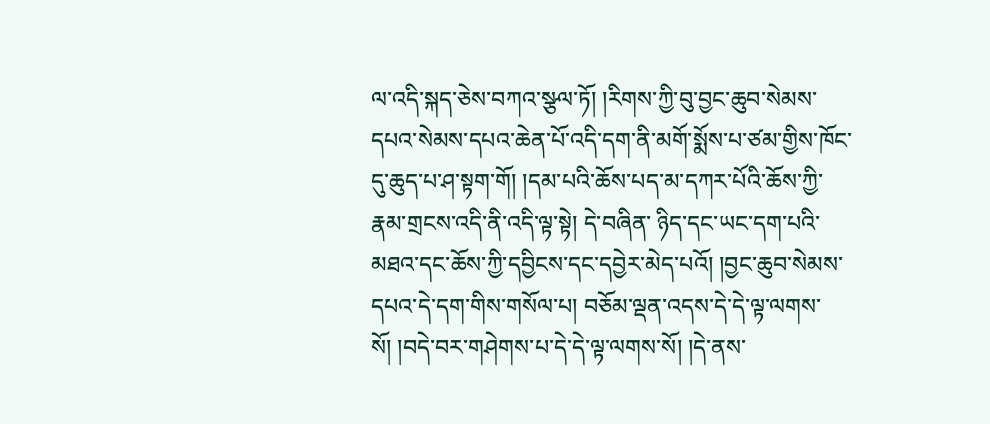ལ་འདི་སྐད་ཅེས་བཀའ་སྩལ་ཏོ། །རིགས་ཀྱི་བུ་བྱང་ཆུབ་སེམས་དཔའ་སེམས་དཔའ་ཆེན་པོ་འདི་དག་ནི་མགོ་སྨོས་པ་ཙམ་གྱིས་ཁོང་དུ་ཆུད་པ་ཤ་སྟག་གོ། །དམ་པའི་ཆོས་པད་མ་དཀར་པོའི་ཆོས་ཀྱི་རྣམ་གྲངས་འདི་ནི་འདི་ལྟ་སྟེ། དེ་བཞིན་ ཉིད་དང་ཡང་དག་པའི་མཐའ་དང་ཆོས་ཀྱི་དབྱིངས་དང་དབྱེར་མེད་པའོ། །བྱང་ཆུབ་སེམས་དཔའ་དེ་དག་གིས་གསོལ་པ། བཅོམ་ལྡན་འདས་དེ་དེ་ལྟ་ལགས་སོ། །བདེ་བར་གཤེགས་པ་དེ་དེ་ལྟ་ལགས་སོ། །དེ་ནས་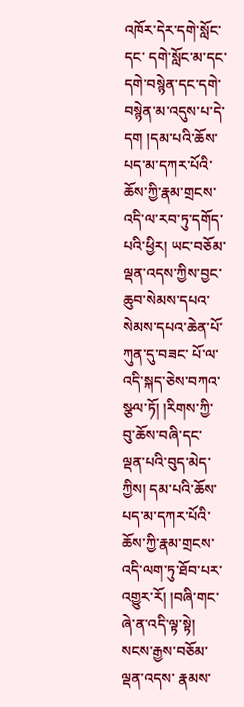འཁོར་དེར་དགེ་སློང་དང་ དགེ་སློང་མ་དང་དགེ་བསྙེན་དང་དགེ་བསྙེན་མ་འདུས་པ་དེ་དག །དམ་པའི་ཆོས་པད་མ་དཀར་པོའི་ཆོས་ཀྱི་རྣམ་གྲངས་འདི་ལ་རབ་ཏུ་དགོད་པའི་ཕྱིར། ཡང་བཅོམ་ལྡན་འདས་ཀྱིས་བྱང་ཆུབ་སེམས་དཔའ་སེམས་དཔའ་ཆེན་པོ་ཀུན་དུ་བཟང་ པོ་ལ་འདི་སྐད་ཅེས་བཀའ་སྩལ་ཏོ། །རིགས་ཀྱི་བུ་ཆོས་བཞི་དང་ལྡན་པའི་བུད་མེད་ཀྱིས། དམ་པའི་ཆོས་པད་མ་དཀར་པོའི་ཆོས་ཀྱི་རྣམ་གྲངས་འདི་ལག་ཏུ་ཐོབ་པར་འགྱུར་རོ། །བཞི་གང་ཞེ་ན་འདི་ལྟ་སྟེ། སངས་རྒྱས་བཅོམ་ལྡན་འདས་ རྣམས་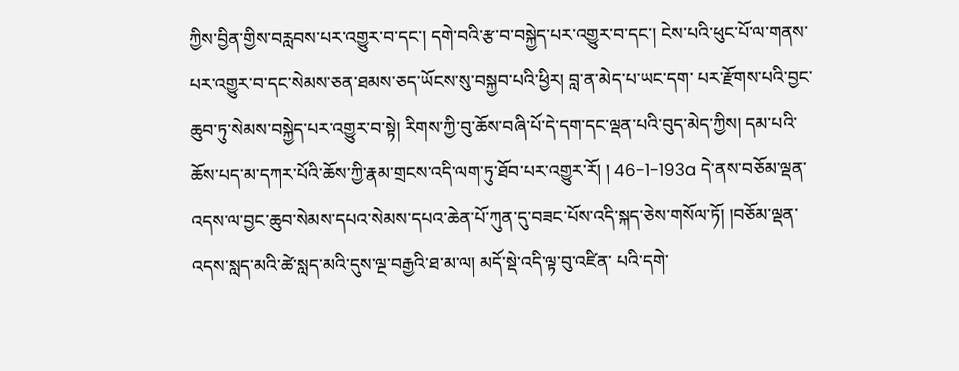ཀྱིས་བྱིན་གྱིས་བརླབས་པར་འགྱུར་བ་དང་། དགེ་བའི་རྩ་བ་བསྐྱེད་པར་འགྱུར་བ་དང་། ངེས་པའི་ཕུང་པོ་ལ་གནས་པར་འགྱུར་བ་དང་སེམས་ཅན་ཐམས་ཅད་ཡོངས་སུ་བསྐྱབ་པའི་ཕྱིར། བླ་ན་མེད་པ་ཡང་དག་ པར་རྫོགས་པའི་བྱང་ཆུབ་ཏུ་སེམས་བསྐྱེད་པར་འགྱུར་བ་སྟེ། རིགས་ཀྱི་བུ་ཆོས་བཞི་པོ་དེ་དག་དང་ལྡན་པའི་བུད་མེད་ཀྱིས། དམ་པའི་ཆོས་པད་མ་དཀར་པོའི་ཆོས་ཀྱི་རྣམ་གྲངས་འདི་ལག་ཏུ་ཐོབ་པར་འགྱུར་རོ། ། 46-1-193a དེ་ནས་བཅོམ་ལྡན་འདས་ལ་བྱང་ཆུབ་སེམས་དཔའ་སེམས་དཔའ་ཆེན་པོ་ཀུན་དུ་བཟང་པོས་འདི་སྐད་ཅེས་གསོལ་ཏོ། །བཅོམ་ལྡན་འདས་སླད་མའི་ཚེ་སླད་མའི་དུས་ལྔ་བརྒྱའི་ཐ་མ་ལ། མདོ་སྡེ་འདི་ལྟ་བུ་འཛིན་ པའི་དགེ་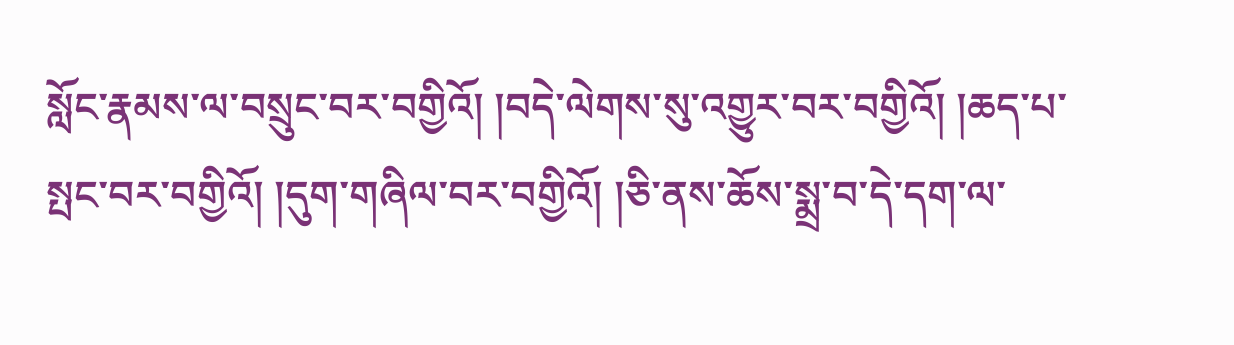སློང་རྣམས་ལ་བསྲུང་བར་བགྱིའོ། །བདེ་ལེགས་སུ་འགྱུར་བར་བགྱིའོ། །ཆད་པ་སྤང་བར་བགྱིའོ། །དུག་གཞིལ་བར་བགྱིའོ། །ཅི་ནས་ཆོས་སྨྲ་བ་དེ་དག་ལ་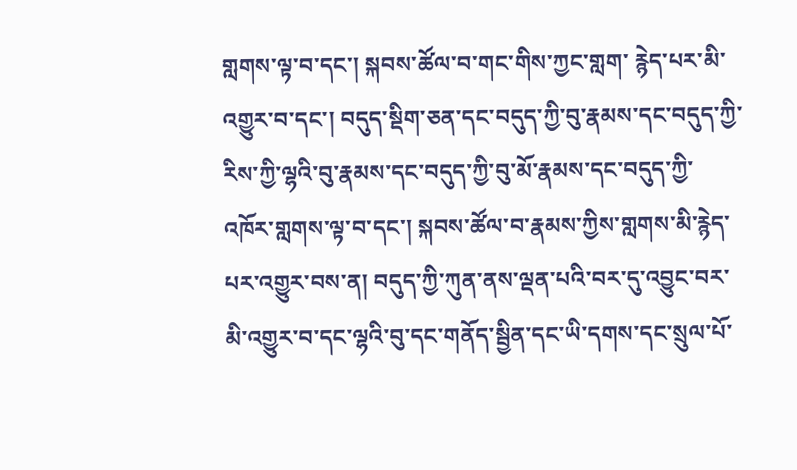གླགས་ལྟ་བ་དང་། སྐབས་ཚོལ་བ་གང་གིས་ཀྱང་གླག་ རྙེད་པར་མི་འགྱུར་བ་དང་། བདུད་སྡིག་ཅན་དང་བདུད་ཀྱི་བུ་རྣམས་དང་བདུད་ཀྱི་རིས་ཀྱི་ལྷའི་བུ་རྣམས་དང་བདུད་ཀྱི་བུ་མོ་རྣམས་དང་བདུད་ཀྱི་འཁོར་གླགས་ལྟ་བ་དང་། སྐབས་ཚོལ་བ་རྣམས་ཀྱིས་གླགས་མི་རྙེད་པར་འགྱུར་བས་ན། བདུད་ཀྱི་ཀུན་ནས་ལྡན་པའི་བར་དུ་འབྱུང་བར་མི་འགྱུར་བ་དང་ལྷའི་བུ་དང་གནོད་སྦྱིན་དང་ཡི་དགས་དང་སྲུལ་པོ་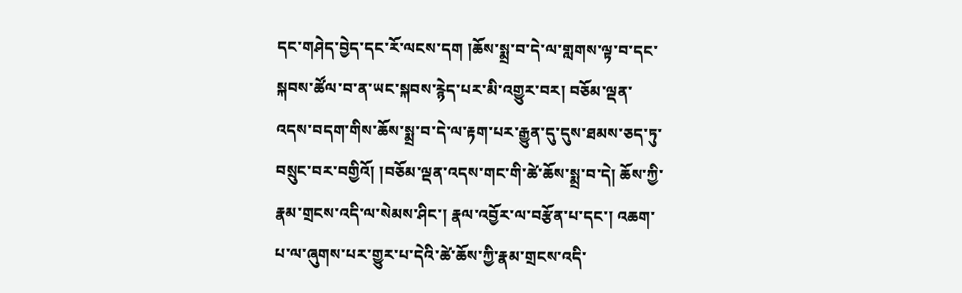དང་གཤེད་བྱེད་དང་རོ་ལངས་དག །ཆོས་སྨྲ་བ་དེ་ལ་གླགས་ལྟ་བ་དང་སྐབས་ཚོལ་བ་ན་ཡང་སྐབས་རྙེད་པར་མི་འགྱུར་བར། བཅོམ་ལྡན་འདས་བདག་གིས་ཆོས་སྨྲ་བ་དེ་ལ་རྟག་པར་རྒྱུན་དུ་དུས་ཐམས་ཅད་ཏུ་བསྲུང་བར་བགྱིའོ། །བཅོམ་ལྡན་འདས་གང་གི་ཚེ་ཆོས་སྨྲ་བ་དེ། ཆོས་ཀྱི་རྣམ་གྲངས་འདི་ལ་སེམས་ཤིང་། རྣལ་འབྱོར་ལ་བརྩོན་པ་དང་། འཆག་པ་ལ་ཞུགས་པར་གྱུར་པ་དེའི་ཚེ་ཆོས་ཀྱི་རྣམ་གྲངས་འདི་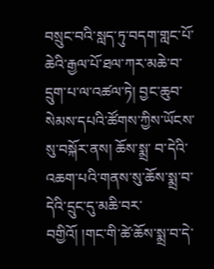བསྲུང་བའི་སླད་ཏུ་བདག་གླང་པོ་ཆེའི་རྒྱལ་པོ་ཐལ་ཀར་མཆེ་བ་དྲུག་པ་ལ་འཚལ་ཏེ། བྱང་ཆུབ་སེམས་དཔའི་ཚོགས་ཀྱིས་ཡོངས་སུ་བསྐོར་ནས། ཆོས་སྨྲ་ བ་དེའི་འཆག་པའི་གནས་སུ་ཆོས་སྨྲ་བ་དེའི་དྲུང་དུ་མཆི་བར་བགྱིའོ། །གང་གི་ཚེ་ཆོས་སྨྲ་བ་དེ་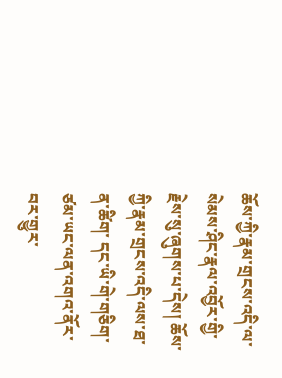ཆོས་ཀྱི་རྣམ་གྲངས་འདི་ལ་སེམས་ཤིང་རྣལ་འབྱོར་གྱི་རྗེས་སུ་ཞུགས་པ་དེས། ཆོས་ཀྱི་རྣམ་གྲངས་འདི་ལས་ཐ་ན་ཚིག་ དང་ཡི་གེ་གཅིག་ཙམ་ཡང་ལན་འགའ་ནོར་བར་གྱུར་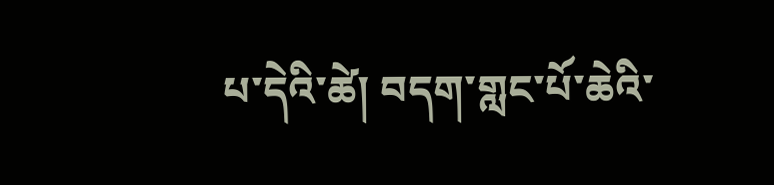པ་དེའི་ཚེ། བདག་གླང་པོ་ཆེའི་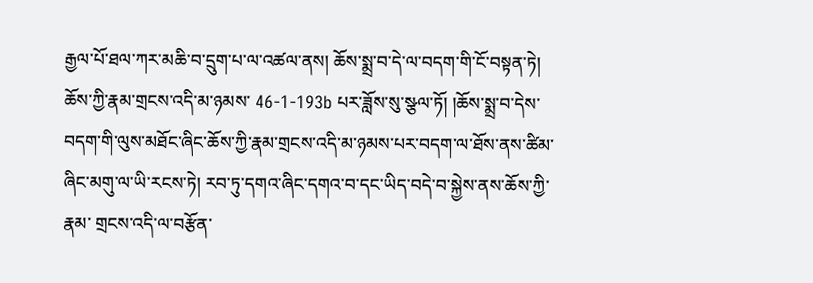རྒྱལ་པོ་ཐལ་ཀར་མཆི་བ་དྲུག་པ་ལ་འཚལ་ནས། ཆོས་སྨྲ་བ་དེ་ལ་བདག་གི་ངོ་བསྟན་ཏེ། ཆོས་ཀྱི་རྣམ་གྲངས་འདི་མ་ཉམས་ 46-1-193b པར་ཟློས་སུ་སྩལ་ཏོ། །ཆོས་སྨྲ་བ་དེས་བདག་གི་ལུས་མཐོང་ཞིང་ཆོས་ཀྱི་རྣམ་གྲངས་འདི་མ་ཉམས་པར་བདག་ལ་ཐོས་ནས་ཚིམ་ཞིང་མགུ་ལ་ཡི་རངས་ཏེ། རབ་ཏུ་དགའ་ཞིང་དགའ་བ་དང་ཡིད་བདེ་བ་སྐྱེས་ནས་ཆོས་ཀྱི་རྣམ་ གྲངས་འདི་ལ་བརྩོན་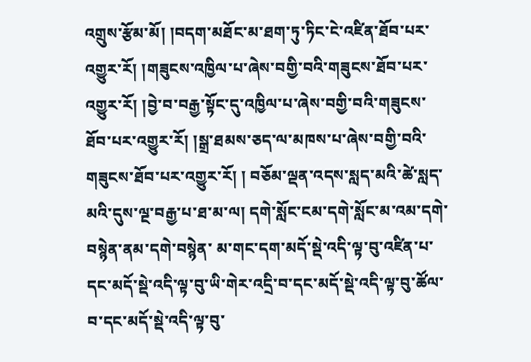འགྲུས་རྩོམ་མོ། །བདག་མཐོང་མ་ཐག་ཏུ་ཏིང་ངེ་འཛིན་ཐོབ་པར་འགྱུར་རོ། །གཟུངས་འཁྱིལ་པ་ཞེས་བགྱི་བའི་གཟུངས་ཐོབ་པར་འགྱུར་རོ། །བྱེ་བ་བརྒྱ་སྟོང་དུ་འཁྱིལ་པ་ཞེས་བགྱི་བའི་གཟུངས་ ཐོབ་པར་འགྱུར་རོ། །སྒྲ་ཐམས་ཅད་ལ་མཁས་པ་ཞེས་བགྱི་བའི་གཟུངས་ཐོབ་པར་འགྱུར་རོ། ། བཅོམ་ལྡན་འདས་སླད་མའི་ཚེ་སླད་མའི་དུས་ལྔ་བརྒྱ་པ་ཐ་མ་ལ། དགེ་སློང་ངམ་དགེ་སློང་མ་འམ་དགེ་བསྙེན་ནམ་དགེ་བསྙེན་ མ་གང་དག་མདོ་སྡེ་འདི་ལྟ་བུ་འཛིན་པ་དང་མདོ་སྡེ་འདི་ལྟ་བུ་ཡི་གེར་འདྲི་བ་དང་མདོ་སྡེ་འདི་ལྟ་བུ་ཚོལ་བ་དང་མདོ་སྡེ་འདི་ལྟ་བུ་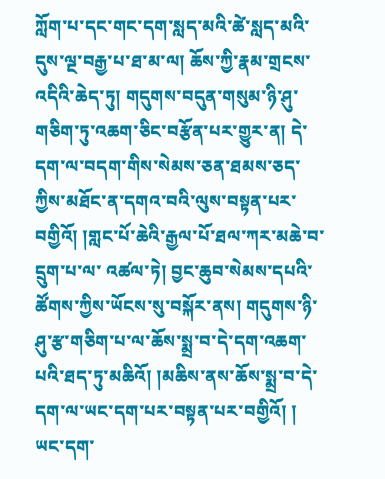ཀློག་པ་དང་གང་དག་སླད་མའི་ཚེ་སླད་མའི་དུས་ལྔ་བརྒྱ་པ་ཐ་མ་ལ། ཆོས་ཀྱི་རྣམ་གྲངས་འདིའི་ཆེད་ཏུ། གདུགས་བདུན་གསུམ་ཉི་ཤུ་གཅིག་ཏུ་འཆག་ཅིང་བརྩོན་པར་གྱུར་ན། དེ་དག་ལ་བདག་གིས་སེམས་ཅན་ཐམས་ཅད་ཀྱིས་མཐོང་ན་དགའ་བའི་ལུས་བསྟན་པར་བགྱིའོ། །གླང་པོ་ཆེའི་རྒྱལ་པོ་ཐལ་ཀར་མཆེ་བ་དྲུག་པ་ལ་ འཚལ་ཏེ། བྱང་ཆུབ་སེམས་དཔའི་ཚོགས་ཀྱིས་ཡོངས་སུ་བསྐོར་ནས། གདུགས་ཉི་ཤུ་རྩ་གཅིག་པ་ལ་ཆོས་སྨྲ་བ་དེ་དག་འཆག་པའི་ཐད་ཏུ་མཆིའོ། །མཆིས་ནས་ཆོས་སྨྲ་བ་དེ་དག་ལ་ཡང་དག་པར་བསྟན་པར་བགྱིའོ། ། ཡང་དག་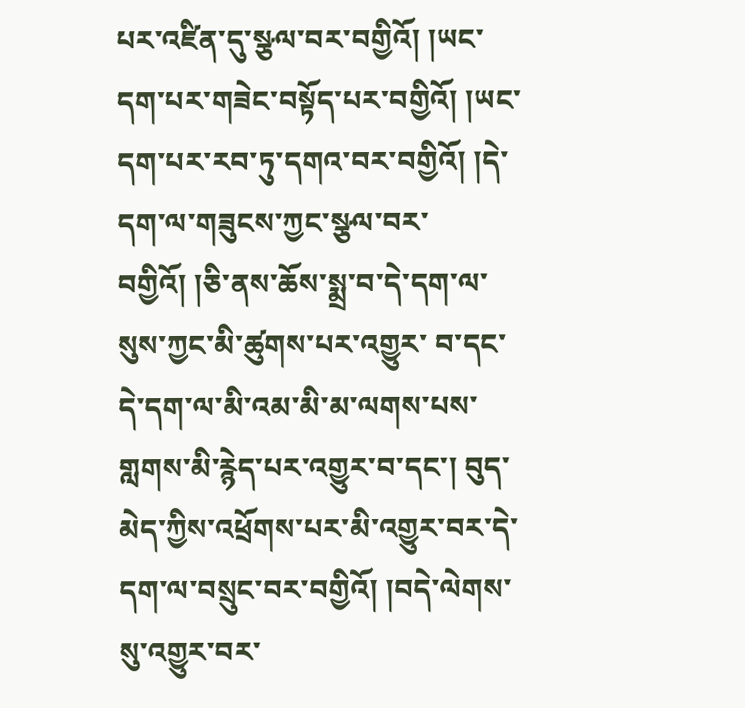པར་འཛིན་དུ་སྩལ་བར་བགྱིའོ། །ཡང་དག་པར་གཟེང་བསྟོད་པར་བགྱིའོ། །ཡང་དག་པར་རབ་ཏུ་དགའ་བར་བགྱིའོ། །དེ་དག་ལ་གཟུངས་ཀྱང་སྩལ་བར་བགྱིའོ། །ཅི་ནས་ཆོས་སྨྲ་བ་དེ་དག་ལ་སུས་ཀྱང་མི་ཚུགས་པར་འགྱུར་ བ་དང་དེ་དག་ལ་མི་འམ་མི་མ་ལགས་པས་གླགས་མི་རྙེད་པར་འགྱུར་བ་དང་། བུད་མེད་ཀྱིས་འཕྲོགས་པར་མི་འགྱུར་བར་དེ་དག་ལ་བསྲུང་བར་བགྱིའོ། །བདེ་ལེགས་སུ་འགྱུར་བར་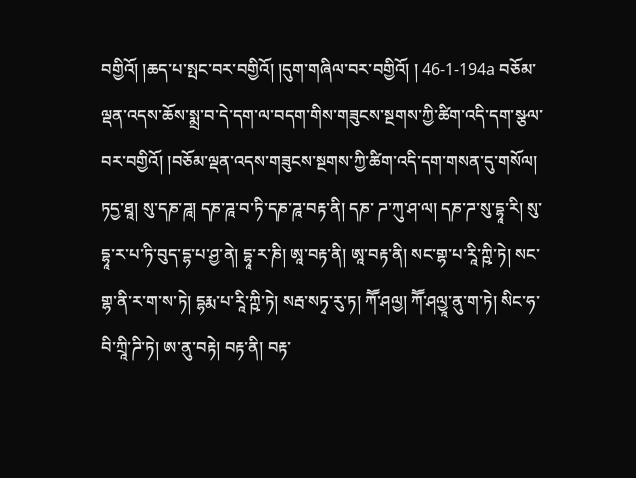བགྱིའོ། །ཆད་པ་སྤང་བར་བགྱིའོ། །དུག་གཞིལ་བར་བགྱིའོ། ། 46-1-194a བཅོམ་ལྡན་འདས་ཆོས་སྨྲ་བ་དེ་དག་ལ་བདག་གིས་གཟུངས་སྔགས་ཀྱི་ཚིག་འདི་དག་སྩལ་བར་བགྱིའོ། །བཅོམ་ལྡན་འདས་གཟུངས་སྔགས་ཀྱི་ཚིག་འདི་དག་གསན་དུ་གསོལ། ཏདྱ་ཐཱ། སུ་དཎ་ཌཱ། དཎ་ཌཱ་བ་ཏི་དཎ་ཌཱ་བརྟ་ནི། དཎ་ ཌ་ཀུ་ཤ་ལ། དཎ་ཌ་སུ་དྷཱ་རི། སུ་དྷཱ་ར་པ་ཏི་བུད་དྷ་པ་ཤྱ་ནེ། དྷཱ་ར་ཎི། ཨཱ་བརྟ་ནི། ཨཱ་བརྟ་ནི། སང་གྷ་པ་རཱི་ཀྵི་ཏེ། སང་གྷ་ནི་ར་ག་ས་ཏེ། དྷརྨ་པ་རཱི་ཀྵི་ཏེ། སརྦ་སཏྭ་རུ་ཏ། ཀཽ་ཤལྱ། ཀཽ་ཤལྱཱ་ནུ་ག་ཏེ། སིང་ཧ་བི་ཀྲཱི་ཌི་ཏེ། ཨ་ནུ་བརྟེ། བརྟ་ནི། བརྟ་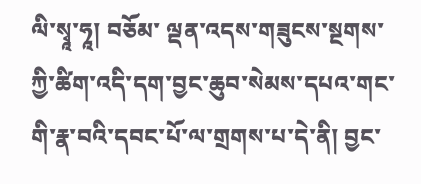ལི་སྭཱ་ཧཱ། བཅོམ་ ལྡན་འདས་གཟུངས་སྔགས་ཀྱི་ཚིག་འདི་དག་བྱང་ཆུབ་སེམས་དཔའ་གང་གི་རྣ་བའི་དབང་པོ་ལ་གྲགས་པ་དེ་ནི། བྱང་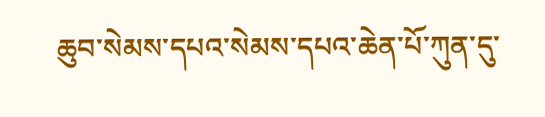ཆུབ་སེམས་དཔའ་སེམས་དཔའ་ཆེན་པོ་ཀུན་དུ་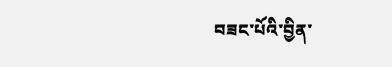བཟང་པོའི་བྱིན་